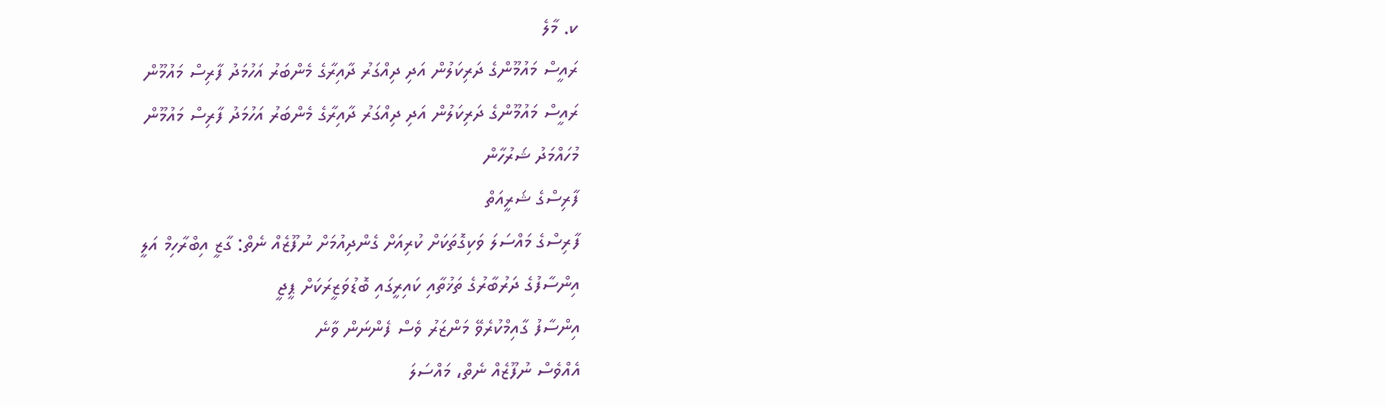ކ. މާލެ
ރައީސް މައުމޫންގެ ދަރިކަލުން އަދި ދިއްގަރު ދާއިރާގެ މެންބަރު އަހުމަދު ފާރިސް މައުމޫން
ރައީސް މައުމޫންގެ ދަރިކަލުން އަދި ދިއްގަރު ދާއިރާގެ މެންބަރު އަހުމަދު ފާރިސް މައުމޫން
މުހައްމަދު ޝަރުހާން
ފާރިސްގެ ޝަރީއަތް
ފާރިސްގެ މައްސަލަ ވަކިގޮތަކަށް ކުރިއަށް ގެންދިއުމަށް ނުފޫޒެއް ނެތް: ގާޒީ އިބްރާހިމް އަލީ
އިންސާފުގެ ދަރުބާރުގެ ތަޚުތާއި ކައިރީގައި ބޮޑުވަޒީރަކަށް ޕީޖީ
އިންސާފު ގާއިމްކުރެވޭ މަންޒަރު ވެސް ފެންނަން ވާނެ
އެއްވެސް ނުފޫޒެއް ނެތް، މައްސަލަ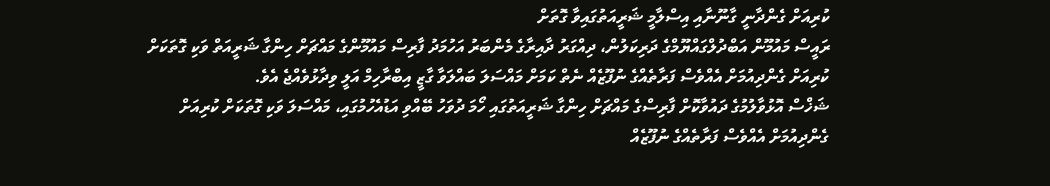ކުރިއަށް ގެންދާނީ ގާނޫނާއި އިސްލާމީ ޝަރީއަތުގައިވާ ގޮތަށް
ރައީސް މައުމޫން އަބްދުލްގައްޔޫމްގެ ދަރިކަލުން، ދިއްގަރު ދާއިރާގެ މެންބަރު އަހުމަދު ފާރިސް މައުމޫންގެ މައްޗަށް ހިންގާ ޝަރީއަތް ވަކި ގޮތަކަށް ކުރިއަށް ގެންދިއުމަށް އެއްވެސް ފަރާތެއްގެ ނުފޫޒެއް ނެތް ކަމަށް މައްސަލަ ބައްލަވާ ގާޒީ އިބްރާހިމް އަލީ ވިދާޅުވެއްޖެ އެވެ.
ޝަޚްސް އޮޅުވާލުމުގެ ދައުވާކޮށް ފާރިސްގެ މައްޗަށް ހިންގާ ޝަރީއަތުގައި ހޯމަ ދުވަހު ބޭއްވި އަޑުއެހުމުގައި، މައްސަލަ ވަކި ގޮތަކަށް ކުރިއަށް ގެންދިއުމަށް އެއްވެސް ފަރާތެއްގެ ނުފޫޒެއް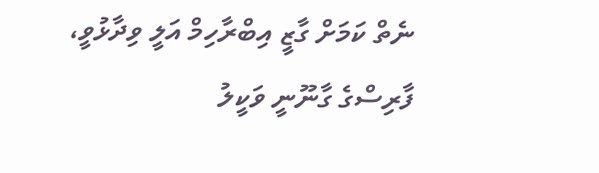ނެތް ކަމަށް ގާޒީ އިބްރާހިމް އަލީ ވިދާޅުވީ، ފާރިސްގެ ގާނޫނީ ވަކީލު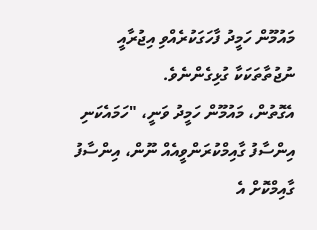މައުމޫން ހަމީދު ފާހަގަކުރެއްވި އިޖުރާއީ ނުޖުތާތަކަކާ ގުޅިގެންނެވެ.
އެގޮތުން، މައުމޫން ހަމީދު ވަނީ، "ހަމައެކަނި އިންސާފު ގާއިމްކުރަންވީއެއް ނޫން، އިންސާފު ގާއިމްކޮށް އެ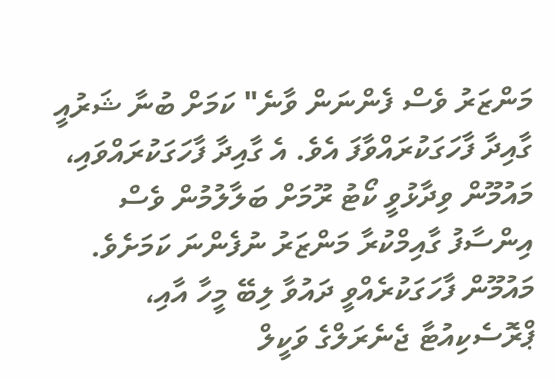މަންޒަރު ވެސް ފެންނަން ވާނެ" ކަމަށް ބުނާ ޝަރުއީ ގާއިދާ ފާހަގަކުރައްވާފަ އެވެ. އެ ގާއިދާ ފާހަގަކުރައްވައި، މައުމޫން ވިދާޅުވީ ކޯޓު ރޫމަށް ބަލާލުމުން ވެސް އިންސާފު ގާއިމްކުރާ މަންޒަރު ނުފެންނަ ކަމަށެވެ.
މައުމޫން ފާހަގަކުރެއްވީ ދައުވާ ލިބޭ މީހާ އާއި، ޕްރޮސެކިއުޓާ ޖެނެރަލްގެ ވަކީލް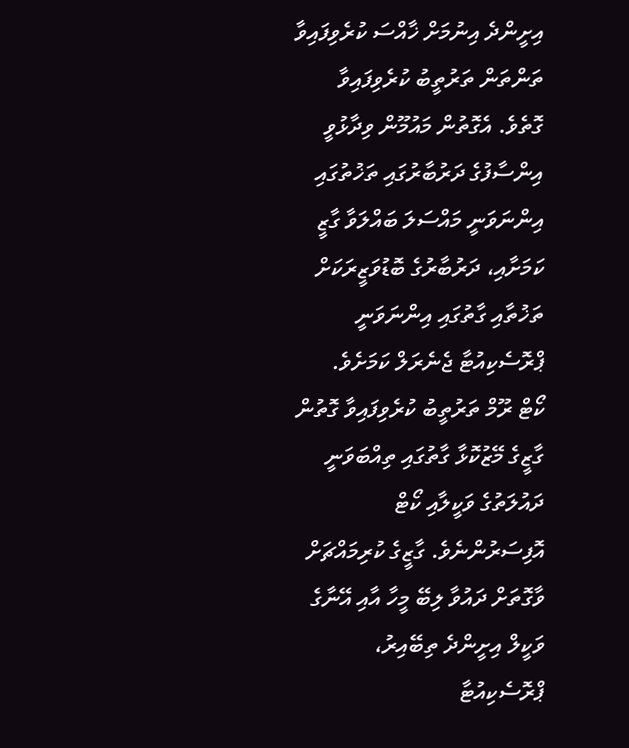އިށީންދެ އިނުމަށް ޚާއްސަ ކުރެވިފައިވާ ތަންތަން ތަރުތީބު ކުރެވިފައިވާ ގޮތެވެ. އެގޮތުން މައުމޫން ވިދާޅުވީ  އިންސާފުގެ ދަރުބާރުގައި ތަޚުތުގައި އިންނަވަނީ މައްސަލަ ބައްލަވާ ގާޒީ ކަމަށާއި، ދަރުބާރުގެ ބޮޑުވަޒީރަކަށް ތަޚުތާއި ގާތުގައި އިންނަވަނީ ޕްރޮސެކިއުޓާ ޖެނެރަލް ކަމަށެވެ.
ކޯޓް ރޫމް ތަރުތީބު ކުރެވިފައިވާ ގޮތުން ގާޒީގެ މޭޒުކޮޅާ ގާތުގައި ތިއްބަވަނީ ދައުލަތުގެ ވަކީލާއި ކޯޓް އޮފިސަރުންނެވެ. ގާޒީގެ ކުރިމައްޗަށް ވާގޮތަށް ދައުވާ ލިބޭ މީހާ އާއި އޭނާގެ ވަކީލް އިށީންދެ ތިބޭއިރު، ޕްރޮސެކިއުޓާ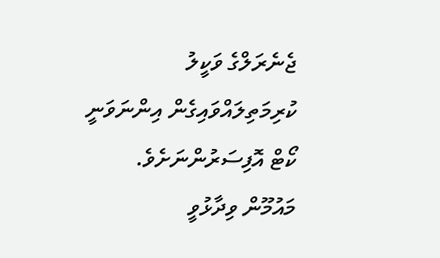ޖެނެރަލްގެ ވަކީލު ކުރިމަތިލައްވައިގެން އިންނަވަނީ ކޯޓް އޮފިސަރުންނަށެވެ.
މައުމޫން ވިދާޅުވީ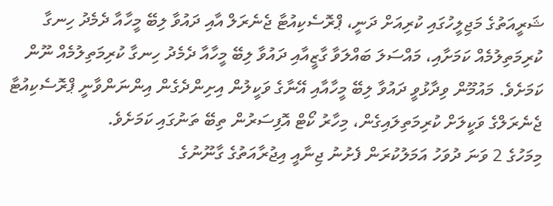ޝަރީއަތުގެ މަޖިލީހުގައި ކުރިއަށް ދަނީ، ޕްރޮސެކިއުޓާ ޖެނެރަލް އާއި ދައުވާ ލިބޭ މީހާއާ ދެމެދު ހިނގާ ކުރިމަތިލުމެއް ކަމަށާއި، މައްސަލަ ބައްލަވާ ގާޒީއާއި ދައުވާ ލިބޭ މީހާއާ ދެމެދު ހިނގާ ކުރިމަތިލުމެއް ނޫން ކަމަށެވެ. މައުމޫން ވިދާޅުވީ ދައުވާ ލިބޭ މީހާއާއި އޭނާގެ ވަކީލުން އިށިންދެގެން އިންނަންވާނީ ޕްރޮސެކިއުޓާ ޖެނެރަލްގެ ވަކީލަށް ކުރިމަތިލައިގެން، މިހާރު ކޯޓް އޮފިސަރުން ތިބޭ ތަނުގައި ކަމަށެވެ.
މިމަހުގެ 2 ވަނަ ދުވަހު އަމަލުކުރަން ފެށުނު ޖިނާއީ އިޖުރާއަތުގެ ގާނޫނުގެ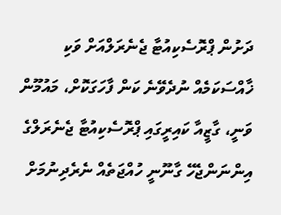ދަށުން ޕްރޮސެކިއުޓާ ޖެނެރަލްއަށް ވަކި ޚާއްސަކަމެއް ނުދެވޭނެ ކަން ފާހަގަކޮށް، މައުމޫން ވަނީ، ގާޒީއާ ކައިރީގައި ޕްރޮސެކިއުޓާ ޖެނެރަލްގެ އިންނަންޖެހޭ ގާނޫނީ ހުއްޖަތެއް ނެރެދިނުމަށް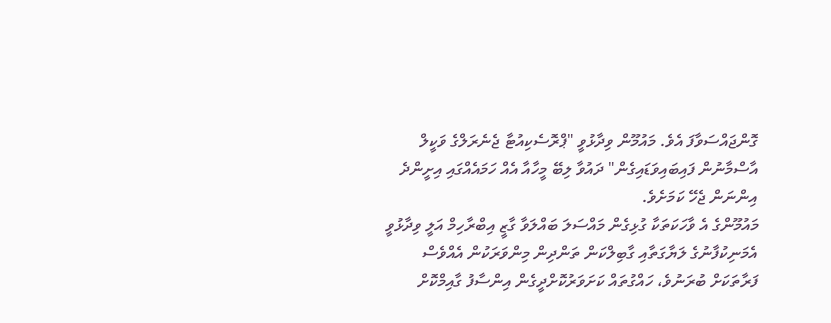ގޮންޖައްސަވާފަ އެވެ. މައުމޫން ވިދާޅުވީ "ޕްރޮސެކިއުޓާ ޖެނެރަލްގެ ވަކީލް އާސްމާނުން ފައިބައިވަޑައިގެން" ދައުވާ ލިބޭ މީހާއާ އެއް ހަމައެއްގައި އިށީންދެ އިންނަން ޖެހޭ ކަމަށެވެ.
މައުމޫންގެ އެ ވާހަކަތަކާ ގުޅިގެން މައްސަލަ ބައްލަވާ ގާޒީ އިބްރާހިމް އަލީ ވިދާޅުވީ އެމަނިކުފާނުގެ ލަޔާގަތާއި ގާބިލްކަން ތަންދިން މިންވަރަކުން އެއްވެސް ފަރާތަކަށް ބުރަނުވެ، ހައްގުތައް ކަށަވަރުކޮށްދީގެން އިންސާފު ގާއިމްކޮށް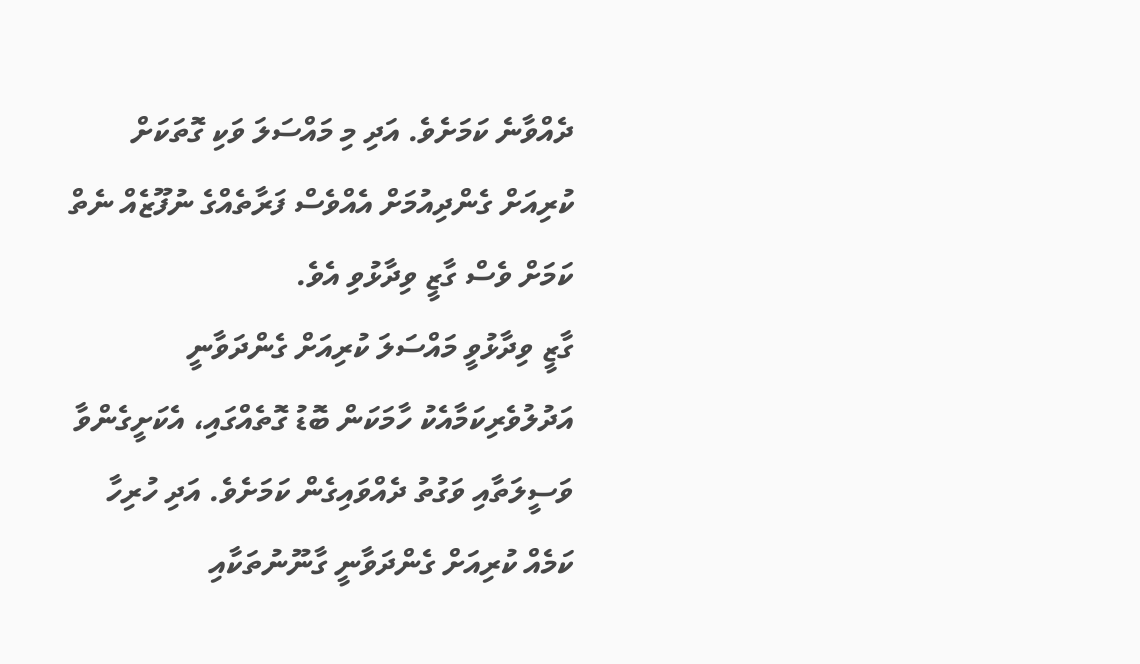ދެއްވާނެ ކަމަށެވެ. އަދި މި މައްސަލަ ވަކި ގޮތަކަށް ކުރިއަށް ގެންދިއުމަށް އެއްވެސް ފަރާތެއްގެ ނުފޫޒެއް ނެތް ކަމަށް ވެސް ގާޒީ ވިދާޅުވި އެވެ.
ގާޒީ ވިދާޅުވީ މައްސަލަ ކުރިއަށް ގެންދަވާނީ އަދުލުވެރިކަމާއެކު ހާމަކަން ބޮޑު ގޮތެއްގައި، އެކަށީގެންވާ ވަސީލަތާއި ވަގުތު ދެއްވައިގެން ކަމަށެވެ. އަދި ހުރިހާ ކަމެއް ކުރިއަށް ގެންދަވާނީ ގާނޫނުތަކާއި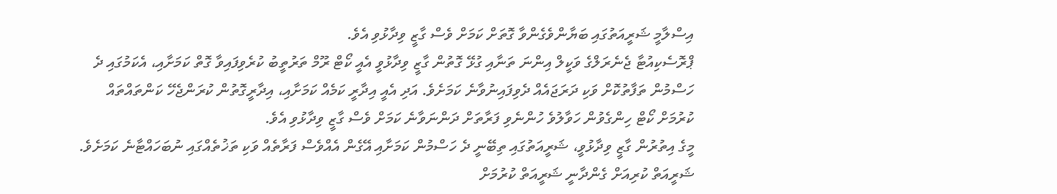އިސްލާމީ ޝަރީއަތުގައި ބަޔާންވެގެންވާ ގޮތަށް ކަމަށް ވެސް ގާޒީ ވިދާޅުވި އެވެ.
ޕްރޮސެކިއުޓާ ޖެނެރަލްގެ ވަކީލް އިންނަ ތަނާއި ގުޅޭ ގޮތުން ގާޒީ ވިދާޅުވީ އެއީ ކޯޓް ރޫމް ތަރުތީބު ކުރެވިފައިވާ ގޮތް ކަމަށާއި، އެކަމުގައި ދެ ހަސްމުން ތަފާތުކޮށް ވަކި ދަރަޖައެއް ދެވިފައިނުވާނެ ކަމަށެވެ. އަދި އެއީ އިދާރީ ކަމެއް ކަމަށާއި، އިދާރީގޮތުން ކުރަންޖެހޭ ކަންތައްތައް ކުރުމަށް ކޯޓް ހިންގެވުން ހަވާލުވެ ހުންނެވި ފަރާތަށް ދަންނަވާނެ ކަމަށް ވެސް ގާޒީ ވިދާޅުވި އެވެ.
މީގެ އިތުރުން ގާޒީ ވިދާޅުވީ، ޝަރީއަތުގައި ތިބޭނީ ދެ ހަސްމުން ކަމަށާއި އޭގެން އެއްވެސް ފަރާތެއް ވަކި ތަޚުތެއްގައި ނުބަހައްޓާނެ ކަމަށެވެ. ޝަރީއަތް ކުރިއަށް ގެންދާނީ ޝަރީއަތް ކުރުމަށް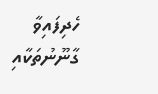ހެދިފައިވާ ގާނޫނުތަކާއި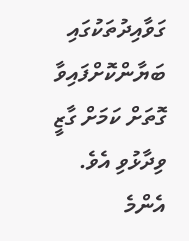ގަވާއިދުތަކުގައި ބަޔާންކޮށްފައިވާ ގޮތަށް ކަމަށް ގާޒީ ވިދާޅުވި އެވެ.
އެންމެ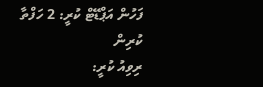ފަހުން އަޕްޑޭޓް ކުރީ: 2 ހަފްތާ ކުރިން
ރިވިއު ކުރީ: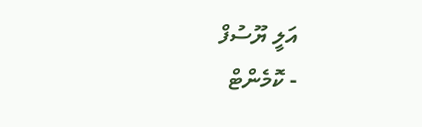އަލީ ޔޫސުފް
- ކޮމެންޓް